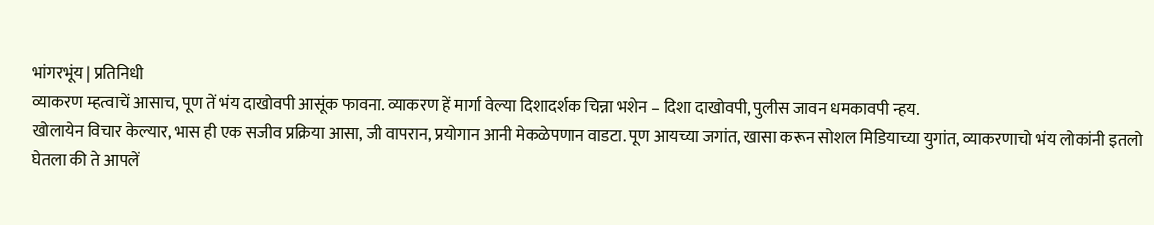भांगरभूंय | प्रतिनिधी
व्याकरण म्हत्वाचें आसाच, पूण तें भंय दाखोवपी आसूंक फावना. व्याकरण हें मार्गा वेल्या दिशादर्शक चिन्ना भशेन – दिशा दाखोवपी, पुलीस जावन धमकावपी न्हय.
खोलायेन विचार केल्यार, भास ही एक सजीव प्रक्रिया आसा, जी वापरान, प्रयोगान आनी मेकळेपणान वाडटा. पूण आयच्या जगांत, खासा करून सोशल मिडियाच्या युगांत, व्याकरणाचो भंय लोकांनी इतलो घेतला की ते आपलें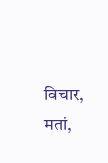विचार, मतां,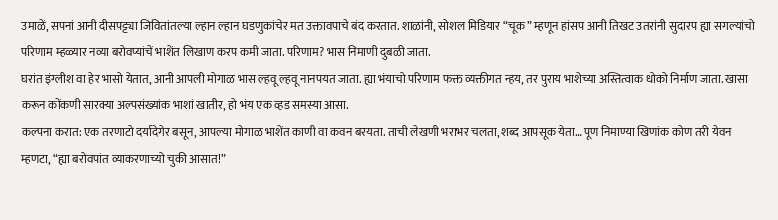उमाळें, सपनां आनी दीसपट्ट्या जिवितांतल्या ल्हान ल्हान घडणुकांचेर मत उक्तावपाचे बंद करतात. शाळांनी, सोशल मिडियार “चूक” म्हणून हांसप आनी तिखट उतरांनी सुदारप ह्या सगल्यांचो परिणाम म्हळ्यार नव्या बरोवप्यांचें भाशेंत लिखाण करप कमी जाता. परिणाम? भास निमाणी दुबळी जाता.
घरांत इंग्लीश वा हेर भासो येतात, आनी आपली मोगाळ भास ल्हवू ल्हवू नानपयत जाता. ह्या भंयाचो परिणाम फक्त व्यक्तीगत न्हय, तर पुराय भाशेच्या अस्तित्वाक धोको निर्माण जाता. खासा करून कोंकणी सारक्या अल्पसंख्यांक भाशां खातीर, हो भंय एक व्हड समस्या आसा.
कल्पना करात: एक तरणाटो दर्यादेगेर बसून, आपल्या मोगाळ भाशेंत काणी वा कवन बरयता. ताची लेखणी भराभर चलता, शब्द आपसूक येता… पूण निमाण्या खिणांक कोण तरी येवन म्हणटा, “ह्या बरोवपांत व्याकरणाच्यो चुकी आसात!”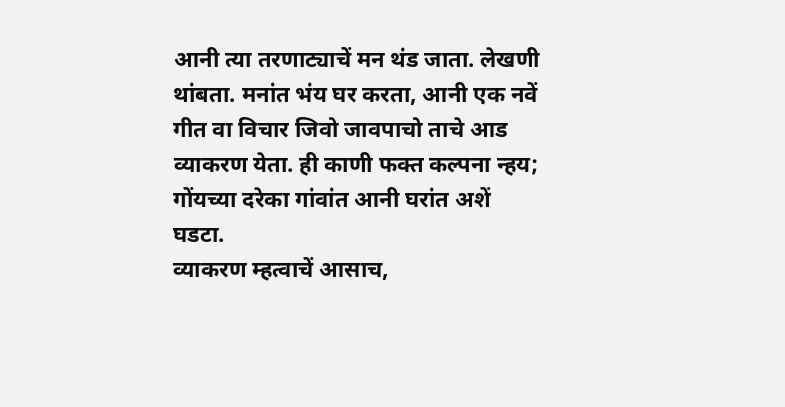आनी त्या तरणाट्याचें मन थंड जाता. लेखणी थांबता. मनांत भंय घर करता, आनी एक नवें गीत वा विचार जिवो जावपाचो ताचे आड व्याकरण येता. ही काणी फक्त कल्पना न्हय; गोंयच्या दरेका गांवांत आनी घरांत अशें घडटा.
व्याकरण म्हत्वाचें आसाच,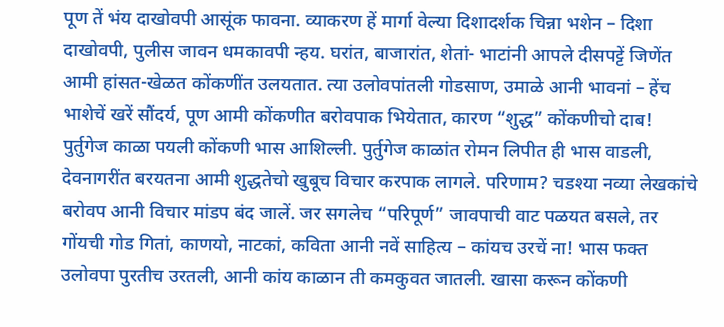पूण तें भंय दाखोवपी आसूंक फावना. व्याकरण हें मार्गा वेल्या दिशादर्शक चिन्ना भशेन – दिशा दाखोवपी, पुलीस जावन धमकावपी न्हय. घरांत, बाजारांत, शेतां- भाटांनी आपले दीसपट्टें जिणेंत आमी हांसत-खेळत कोंकणींत उलयतात. त्या उलोवपांतली गोडसाण, उमाळे आनी भावनां – हेंच भाशेचें खरें सौंदर्य, पूण आमी कोंकणीत बरोवपाक भियेतात, कारण “शुद्ध” कोंकणीचो दाब!
पुर्तुगेज काळा पयली कोंकणी भास आशिल्ली. पुर्तुगेज काळांत रोमन लिपीत ही भास वाडली, देवनागरींत बरयतना आमी शुद्धतेचो खुबूच विचार करपाक लागले. परिणाम? चडश्या नव्या लेखकांचे बरोवप आनी विचार मांडप बंद जालें. जर सगलेच “परिपूर्ण” जावपाची वाट पळयत बसले, तर गोंयची गोड गितां, काणयो, नाटकां, कविता आनी नवें साहित्य – कांयच उरचें ना! भास फक्त उलोवपा पुरतीच उरतली, आनी कांय काळान ती कमकुवत जातली. खासा करून कोंकणी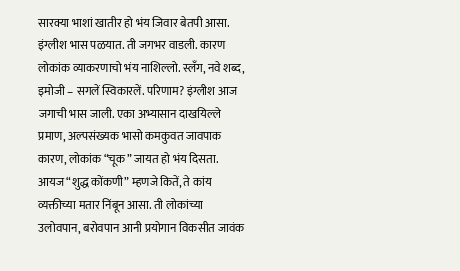सारक्या भाशां खातीर हो भंय जिवार बेतपी आसा.
इंग्लीश भास पळयात. ती जगभर वाडली. कारण लोकांक व्याकरणाचो भंय नाशिल्लो. स्लँग, नवे शब्द, इमोजी – सगलें स्विकारलें. परिणाम? इंग्लीश आज जगाची भास जाली. एका अभ्यासान दाखयिल्ले प्रमाण, अल्पसंख्यक भासो कमकुवत जावपाक कारण, लोकांक “चूक” जायत हो भंय दिसता. आयज “शुद्ध कोंकणी” म्हणजे कितें, ते कांय व्यक्तीच्या मतार निंबून आसा. ती लोकांच्या उलोवपान, बरोवपान आनी प्रयोगान विकसीत जावंक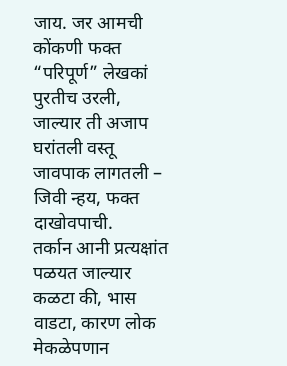जाय. जर आमची कोंकणी फक्त “परिपूर्ण” लेखकां पुरतीच उरली, जाल्यार ती अजाप घरांतली वस्तू जावपाक लागतली – जिवी न्हय, फक्त दाखोवपाची.
तर्कान आनी प्रत्यक्षांत पळयत जाल्यार कळटा की, भास वाडटा, कारण लोक मेकळेपणान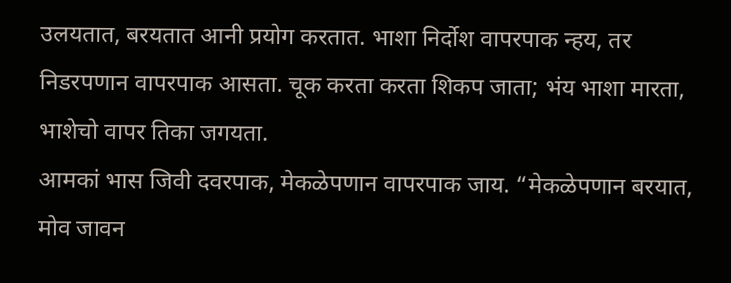उलयतात, बरयतात आनी प्रयोग करतात. भाशा निर्दोश वापरपाक न्हय, तर निडरपणान वापरपाक आसता. चूक करता करता शिकप जाता; भंय भाशा मारता, भाशेचो वापर तिका जगयता.
आमकां भास जिवी दवरपाक, मेकळेपणान वापरपाक जाय. “मेकळेपणान बरयात, मोव जावन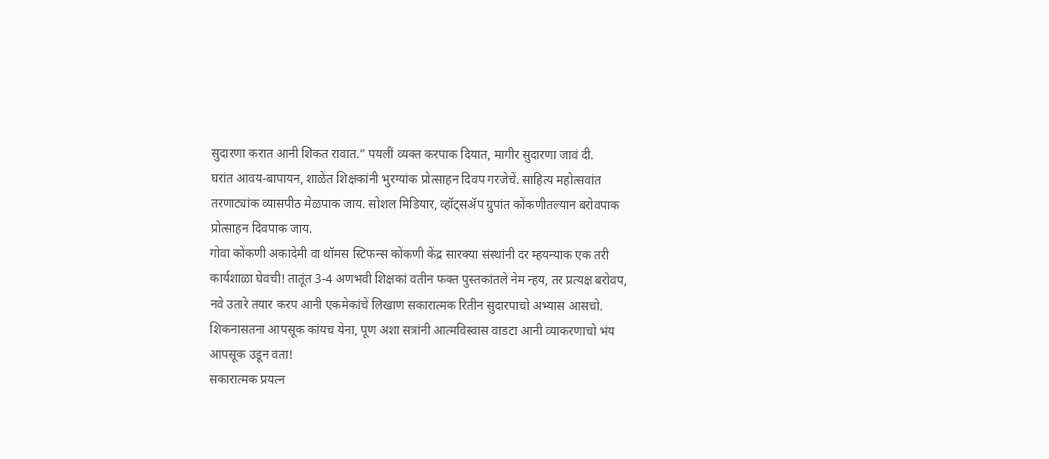सुदारणा करात आनी शिकत रावात.” पयलीं व्यक्त करपाक दियात, मागीर सुदारणा जावं दी.
घरांत आवय-बापायन, शाळेंत शिक्षकांनी भुरग्यांक प्रोत्साहन दिवप गरजेचें. साहित्य महोत्सवांत तरणाट्यांक व्यासपीठ मेळपाक जाय. सोशल मिडियार, व्हॉट्सॲप ग्रुपांत कोंकणीतल्यान बरोवपाक प्रोत्साहन दिवपाक जाय.
गोवा कोंकणी अकादेमी वा थॉमस स्टिफन्स कोंकणी केंद्र सारक्या संस्थांनी दर म्हयन्याक एक तरी कार्यशाळा घेवची! तातूंत 3-4 अणभवी शिक्षकां वतीन फक्त पुस्तकांतले नेम न्हय, तर प्रत्यक्ष बरोवप, नवे उतारे तयार करप आनी एकमेकांचें लिखाण सकारात्मक रितीन सुदारपाचो अभ्यास आसचो. शिकनासतना आपसूक कांयच येना, पूण अशा सत्रांनी आत्मविस्वास वाडटा आनी व्याकरणाचो भंय आपसूक उडून वता!
सकारात्मक प्रयत्न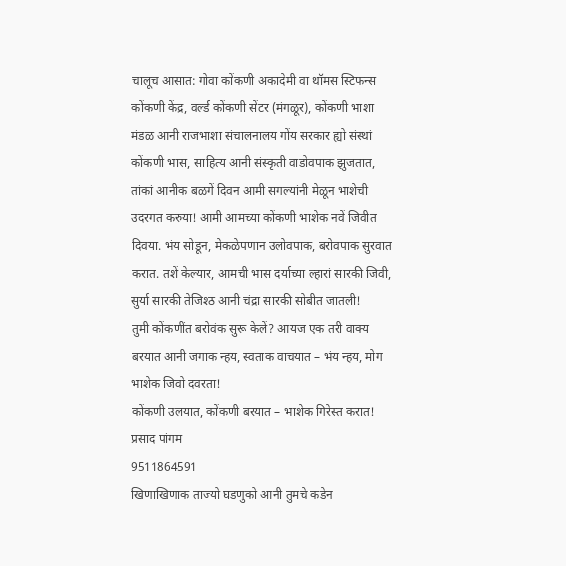चालूच आसात: गोवा कोंकणी अकादेमी वा थॉमस स्टिफन्स कोंकणी केंद्र, वर्ल्ड कोंकणी सेंटर (मंगळूर), कोंकणी भाशा मंडळ आनी राजभाशा संचालनालय गोंय सरकार ह्यो संस्थां कोंकणी भास, साहित्य आनी संस्कृती वाडोवपाक झुजतात, तांकां आनीक बळगें दिवन आमी सगल्यांनी मेळून भाशेची उदरगत करुया! आमी आमच्या कोंकणी भाशेक नवें जिवीत दिवया. भंय सोडून, मेकळेपणान उलोवपाक, बरोवपाक सुरवात करात. तशें केल्यार, आमची भास दर्याच्या ल्हारां सारकी जिवी, सुर्या सारकी तेजिश्ठ आनी चंद्रा सारकी सोबीत जातली!
तुमी कोंकणींत बरोवंक सुरू केलें? आयज एक तरी वाक्य बरयात आनी जगाक न्हय, स्वताक वाचयात – भंय न्हय, मोग भाशेक जिवो दवरता!
कोंकणी उलयात, कोंकणी बरयात – भाशेक गिरेस्त करात!
प्रसाद पांगम
9511864591
खिणाखिणाक ताज्यो घडणुको आनी तुमचे कडेन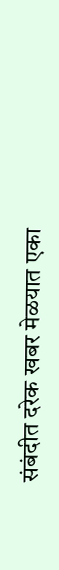संबंदीत दरेक खबर मेळयात एका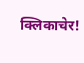क्लिकाचेर!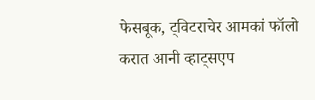फेसबूक, ट्विटराचेर आमकां फॉलो करात आनी व्हाट्सएप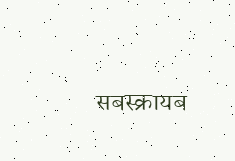सबस्क्रायब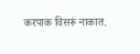करपाक विसरूं नाकात.